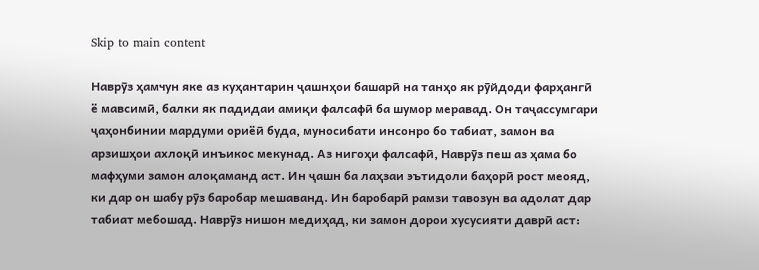Skip to main content

Наврӯз ҳамчун яке аз куҳантарин ҷашнҳои башарӣ на танҳо як рӯйдоди фарҳангӣ ё мавсимӣ, балки як падидаи амиқи фалсафӣ ба шумор меравад. Он таҷассумгари ҷаҳонбинии мардуми ориёӣ буда, муносибати инсонро бо табиат, замон ва арзишҳои ахлоқӣ инъикос мекунад. Аз нигоҳи фалсафӣ, Наврӯз пеш аз ҳама бо мафҳуми замон алоқаманд аст. Ин ҷашн ба лаҳзаи эътидоли баҳорӣ рост меояд, ки дар он шабу рӯз баробар мешаванд. Ин баробарӣ рамзи тавозун ва адолат дар табиат мебошад. Наврӯз нишон медиҳад, ки замон дорои хусусияти даврӣ аст: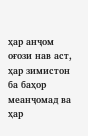ҳар анҷом оғози нав аст, ҳар зимистон ба баҳор меанҷомад ва ҳар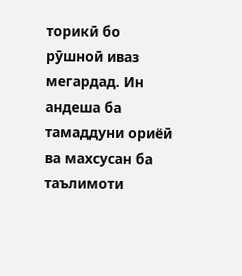торикӣ бо рӯшноӣ иваз мегардад. Ин андеша ба тамаддуни ориёӣ ва махсусан ба таълимоти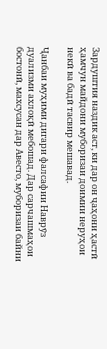Зардуштия наздик аст, ки дар он ҷаҳони ҳастӣ ҳамчун майдони муборизаи доимии неруҳои некӣ ва бадӣ тасвир мешавад.

Ҷанбаи муҳими дигари фалсафии Наврӯз дуализми ахлоқӣ мебошад. Дар сарчашмаҳои бостонӣ, махсусан дар Авесто, муборизаи байни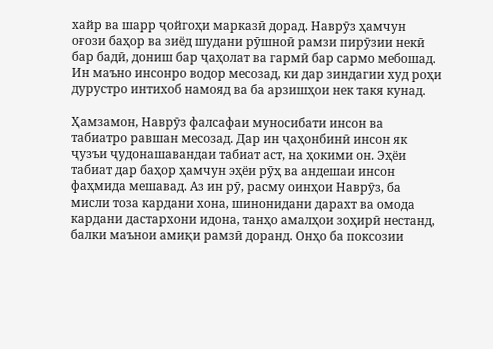хайр ва шарр ҷойгоҳи марказӣ дорад. Наврӯз ҳамчун оғози баҳор ва зиёд шудани рӯшноӣ рамзи пирӯзии некӣ бар бадӣ, дониш бар ҷаҳолат ва гармӣ бар сармо мебошад. Ин маъно инсонро водор месозад, ки дар зиндагии худ роҳи дурустро интихоб намояд ва ба арзишҳои нек такя кунад.

Ҳамзамон, Наврӯз фалсафаи муносибати инсон ва табиатро равшан месозад. Дар ин ҷаҳонбинӣ инсон як ҷузъи ҷудонашавандаи табиат аст, на ҳокими он. Эҳёи табиат дар баҳор ҳамчун эҳёи рӯҳ ва андешаи инсон фаҳмида мешавад. Аз ин рӯ, расму оинҳои Наврӯз, ба мисли тоза кардани хона, шинонидани дарахт ва омода кардани дастархони идона, танҳо амалҳои зоҳирӣ нестанд, балки маънои амиқи рамзӣ доранд. Онҳо ба поксозии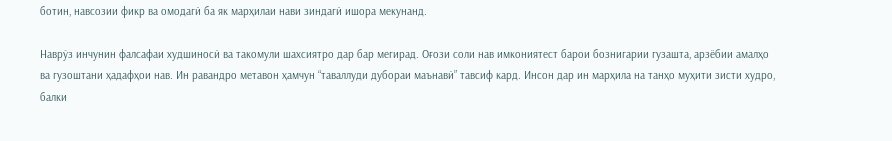ботин, навсозии фикр ва омодагӣ ба як марҳилаи нави зиндагӣ ишора мекунанд.

Наврӯз инчунин фалсафаи худшиносӣ ва такомули шахсиятро дар бар мегирад. Оғози соли нав имкониятест барои бознигарии гузашта, арзёбии амалҳо ва гузоштани ҳадафҳои нав. Ин равандро метавон ҳамчун “таваллуди дубораи маънавӣ” тавсиф кард. Инсон дар ин марҳила на танҳо муҳити зисти худро, балки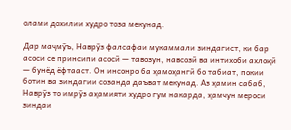олами дохилии худро тоза мекунад.

Дар маҷмӯъ, Наврӯз фалсафаи мукаммали зиндагист, ки бар асоси се принсипи асосӣ — тавозун, навсозӣ ва интихоби ахлоқӣ — бунёд ёфтааст. Он инсонро ба ҳамоҳангӣ бо табиат, покии ботин ва зиндагии созанда даъват мекунад. Аз ҳамин сабаб, Наврӯз то имрӯз аҳамияти худро гум накарда, ҳамчун мероси зиндаи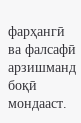фарҳангӣ ва фалсафӣ арзишманд боқӣ мондааст.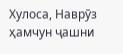Хулоса, Наврӯз ҳамчун ҷашни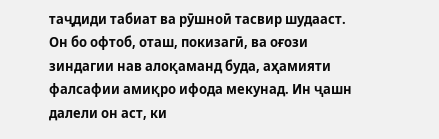таҷдиди табиат ва рӯшноӣ тасвир шудааст. Он бо офтоб, оташ, покизагӣ, ва оғози зиндагии нав алоқаманд буда, аҳамияти фалсафии амиқро ифода мекунад. Ин ҷашн далели он аст, ки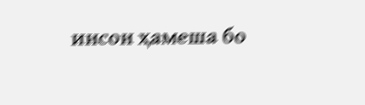инсон ҳамеша бо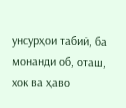унсурҳои табиӣ, ба монанди об, оташ, хок ва ҳаво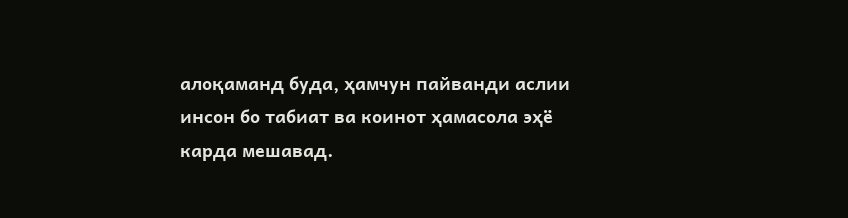алоқаманд буда, ҳамчун пайванди аслии инсон бо табиат ва коинот ҳамасола эҳё карда мешавад.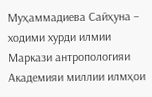Муҳаммадиева Сайҳуна – ходими хурди илмии Маркази антропологияи Академияи миллии илмҳои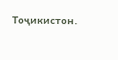Тоҷикистон.